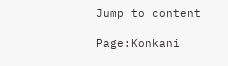Jump to content

Page:Konkani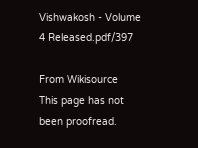Vishwakosh - Volume 4 Released.pdf/397

From Wikisource
This page has not been proofread.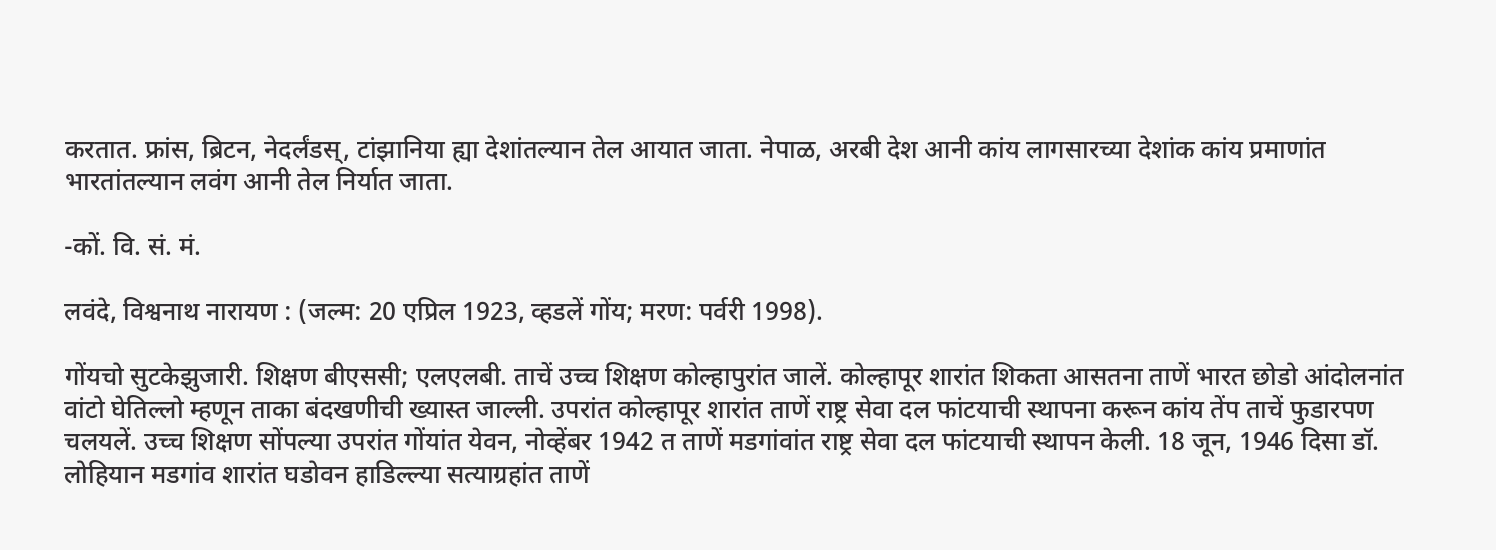करतात. फ्रांस, ब्रिटन, नेदर्लंडस्, टांझानिया ह्या देशांतल्यान तेल आयात जाता. नेपाळ, अरबी देश आनी कांय लागसारच्या देशांक कांय प्रमाणांत भारतांतल्यान लवंग आनी तेल निर्यात जाता.

-कों. वि. सं. मं.

लवंदे, विश्वनाथ नारायण : (जल्म: 20 एप्रिल 1923, व्हडलें गोंय; मरण: पर्वरी 1998).

गोंयचो सुटकेझुजारी. शिक्षण बीएससी; एलएलबी. ताचें उच्च शिक्षण कोल्हापुरांत जालें. कोल्हापूर शारांत शिकता आसतना ताणें भारत छोडो आंदोलनांत वांटो घेतिल्लो म्हणून ताका बंदखणीची ख्यास्त जाल्ली. उपरांत कोल्हापूर शारांत ताणें राष्ट्र सेवा दल फांटयाची स्थापना करून कांय तेंप ताचें फुडारपण चलयलें. उच्च शिक्षण सोंपल्या उपरांत गोंयांत येवन, नोव्हेंबर 1942 त ताणें मडगांवांत राष्ट्र सेवा दल फांटयाची स्थापन केली. 18 जून, 1946 दिसा डॉ. लोहियान मडगांव शारांत घडोवन हाडिल्ल्या सत्याग्रहांत ताणें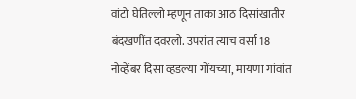वांटो घेतिल्लो म्हणून ताका आठ दिसांखातीर बंदखणींत दवरलो. उपरांत त्याच वर्सा 18 नोव्हेंबर दिसा व्हडल्या गोंयच्या, मायणा गांवांत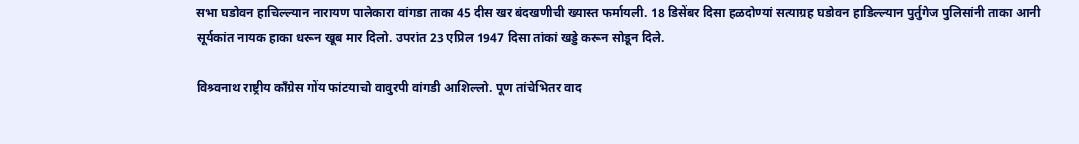सभा घडोवन हाचिल्ल्यान नारायण पालेकारा वांगडा ताका 45 दीस खर बंदखणीची ख्यास्त फर्मायली. 18 डिसेंबर दिसा हळदोण्यां सत्याग्रह घडोवन हाडिल्ल्यान पुर्तुगेज पुलिसांनी ताका आनी सूर्यकांत नायक हाका धरून खूब मार दिलो. उपरांत 23 एप्रिल 1947 दिसा तांकां खड्डे करून सोडून दिले.

विश्र्वनाथ राष्ट्रीय काँग्रेस गोंय फांटयाचो वावुरपी वांगडी आशिल्लो. पूण तांचेभितर वाद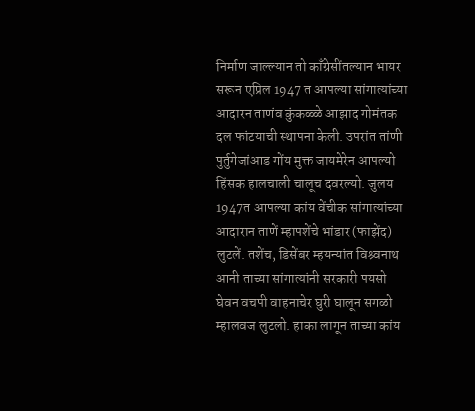निर्माण जाल्ल्यान तो काँग्रेसींतल्यान भायर सरून एप्रिल 1947 त आपल्या सांगात्यांच्या आदारन ताणंव कुंकळ्ळे आझाद गोमंतक दल फांटयाची स्थापना केली. उपरांत तांणी पुर्तुगेजांआड गोंय मुक्त जायमेरेन आपल्यो हिंसक हालचाली चालूच दवरल्यो. जुलय 1947त आपल्या कांय वेंचीक सांगात्यांच्या आदारान ताणें म्हापशेंचे भांडार (फाझेंद) लुटलें. तशेंच, डिसेंबर म्हयन्यांत विश्र्वनाथ आनी ताच्या सांगात्यांनी सरकारी पयसो घेवन वचपी वाहनाचेर घुरी घालून सगळो म्हालवज लुटलो. हाका लागून ताच्या कांय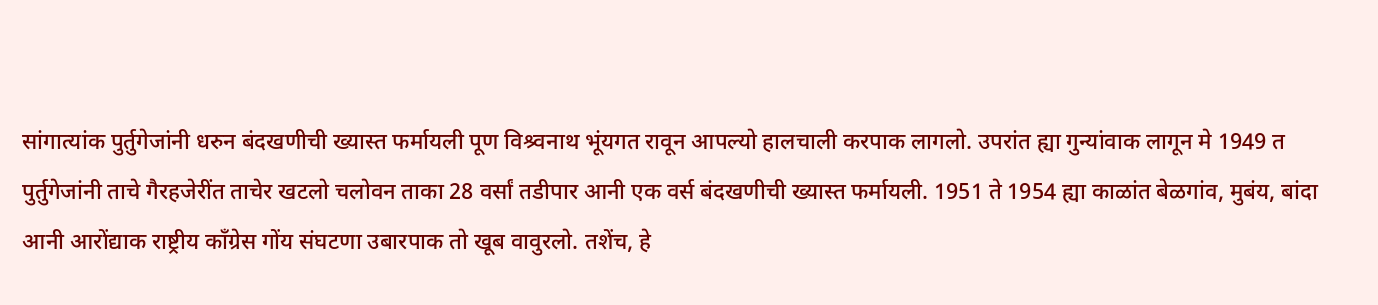सांगात्यांक पुर्तुगेजांनी धरुन बंदखणीची ख्यास्त फर्मायली पूण विश्र्वनाथ भूंयगत रावून आपल्यो हालचाली करपाक लागलो. उपरांत ह्या गुन्यांवाक लागून मे 1949 त पुर्तुगेजांनी ताचे गैरहजेरींत ताचेर खटलो चलोवन ताका 28 वर्सां तडीपार आनी एक वर्स बंदखणीची ख्यास्त फर्मायली. 1951 ते 1954 ह्या काळांत बेळगांव, मुबंय, बांदा आनी आरोंद्याक राष्ट्रीय काँग्रेस गोंय संघटणा उबारपाक तो खूब वावुरलो. तशेंच, हे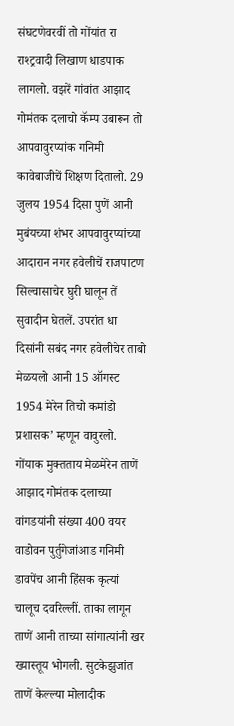संघटणेवरवीं तो गोंयांत रा राश्ट्रवादी लिखाण धाडपाक लागलो. वझरें गांवांत आझाद गोमंतक दलाचो कॅम्प उबारून तो आपवावुरप्यांक गनिमी कावेबाजीचें शिक्षण दितालो. 29 जुलय 1954 दिसा पुणें आनी मुबंयच्या शंभर आपवावुरप्यांच्या आदारान नगर हवेलीचें राजपाटण सिल्वासाचेर घुरी घालून तें सुवादीन घेतलें. उपरांत धा दिसांनी सबंद नगर हवेलीचेर ताबो मेळयलो आनी 15 ऑगस्ट 1954 मेरेन तिचो कमांडो प्रशासक’ म्हणून वावुरलो. गोंयाक मुक्तताय मेळमेरेन ताणें आझाद गोमंतक दलाच्या वांगडयांनी संख्या 400 वयर वाडोवन पुर्तुगेजांआड गनिमी डावपेंच आनी हिंसक कृत्यां चालूच दवरिल्लीं. ताका लागून ताणें आनी ताच्या सांगात्यांनी खर ख्यास्तूय भोगली. सुटकेझुजांत ताणें केल्ल्या मोलादीक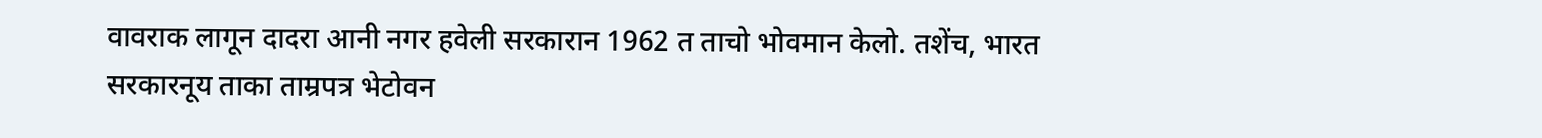वावराक लागून दादरा आनी नगर हवेली सरकारान 1962 त ताचो भोवमान केलो. तशेंच, भारत सरकारनूय ताका ताम्रपत्र भेटोवन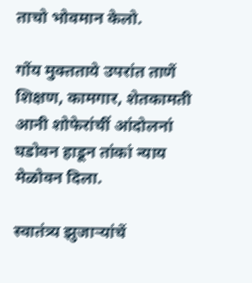ताचो भोवमान केलो.

गोंय मुक्तताये उपरांत ताणें शिक्षण, कामगार, शेतकामती आनी शोफेरांचीं आंदोलनां घडोवन हाडून तांकां न्याय मेळोवन दिला.

स्वातंत्र्य झुजाऱ्यांचें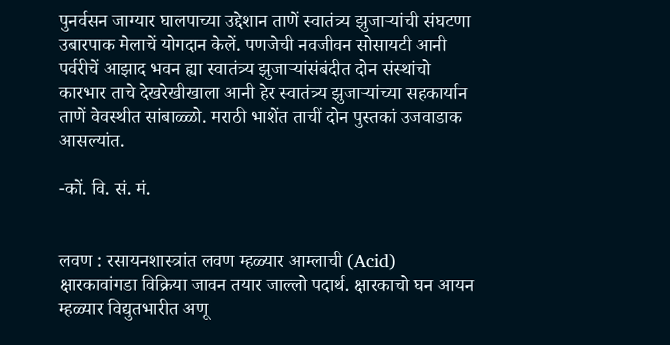पुनर्वसन जाग्यार घालपाच्या उद्देशान ताणें स्वातंत्र्य झुजाऱ्यांची संघटणा उबारपाक मेलाचें योगदान केलें. पणजेची नवजीवन सोसायटी आनी पर्वरीचें आझाद भवन ह्या स्वातंत्र्य झुजाऱ्यांसंबंदीत दोन संस्थांचो कारभार ताचे देखरेखीखाला आनी हेर स्वातंत्र्य झुजाऱ्यांच्या सहकार्यान ताणें वेवस्थीत सांबाळ्ळो. मराठी भाशेंत ताचीं दोन पुस्तकां उजवाडाक आसल्यांत.

-कों. वि. सं. मं.


लवण : रसायनशास्त्रांत लवण म्हळ्यार आम्लाची (Acid) क्षारकावांगडा विक्रिया जावन तयार जाल्लो पदार्थ. क्षारकाचो घन आयन म्हळ्यार विद्युतभारीत अणू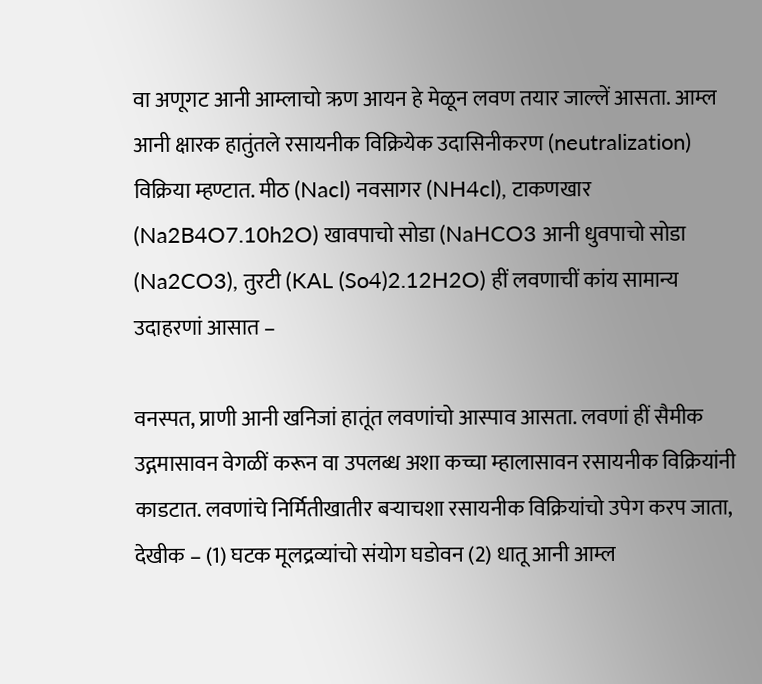वा अणूगट आनी आम्लाचो ऋण आयन हे मेळून लवण तयार जाल्लें आसता. आम्ल आनी क्षारक हातुंतले रसायनीक विक्रियेक उदासिनीकरण (neutralization) विक्रिया म्हण्टात. मीठ (Nacl) नवसागर (NH4cl), टाकणखार (Na2B4O7.10h2O) खावपाचो सोडा (NaHCO3 आनी धुवपाचो सोडा (Na2CO3), तुरटी (KAL (So4)2.12H2O) हीं लवणाचीं कांय सामान्य उदाहरणां आसात –

वनस्पत, प्राणी आनी खनिजां हातूंत लवणांचो आस्पाव आसता. लवणां हीं सैमीक उद्गमासावन वेगळीं करून वा उपलब्ध अशा कच्चा म्हालासावन रसायनीक विक्रियांनी काडटात. लवणांचे निर्मितीखातीर बऱ्याचशा रसायनीक विक्रियांचो उपेग करप जाता, देखीक – (1) घटक मूलद्रव्यांचो संयोग घडोवन (2) धातू आनी आम्ल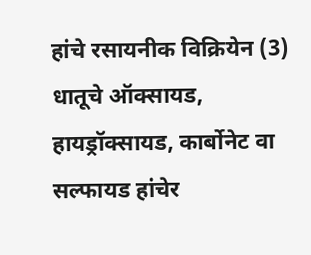हांचे रसायनीक विक्रियेन (3) धातूचे ऑक्सायड, हायड्रॉक्सायड, कार्बोनेट वा सल्फायड हांचेर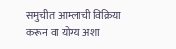समुचीत आम्लाची विक्रिया करून वा योग्य अशा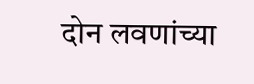दोन लवणांच्या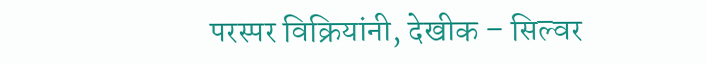परस्पर विक्रियांनी, देखीक – सिल्वर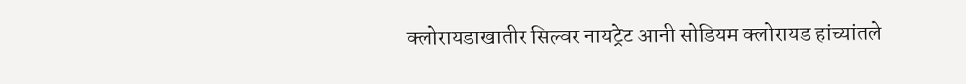क्लोरायडाखातीर सिल्वर नायट्रेट आनी सोडियम क्लोरायड हांच्यांतले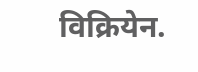विक्रियेन.